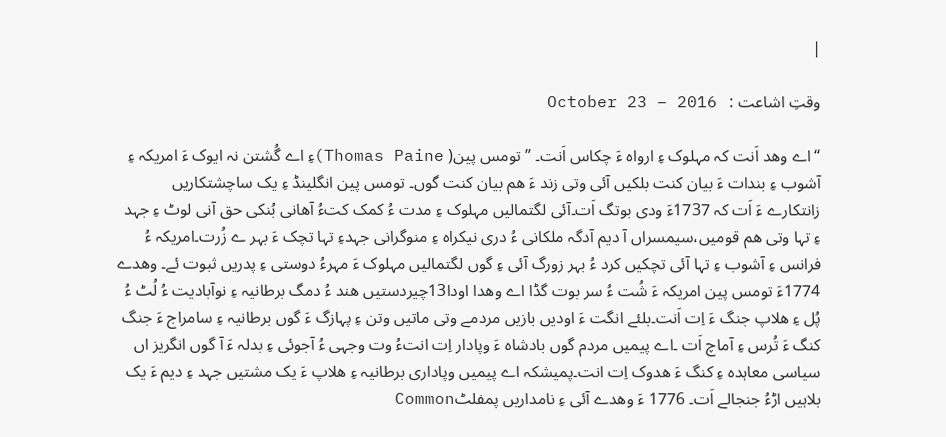|

وقتِ اشاعت :   October 23 – 2016

“اے وھد اَنت کہ مہلوک ءِ ارواہ ءَ چکاس اَنت۔ ” تومس پین( Thomas Paine)ءِ اے گُشتن نہ ایوک ءَ امریکہ ءِ آشوب ءِ بندات ءَ بیان کنت بلکیں آئی وتی زند ءَ ھم بیان کنت گوں۔ تومس پین انگلینڈ ءِ یک ساچشتکاریں زانتکارے ءَ اَت کہ 1737ءَ ودی بوتگ اَت۔آئی لگتمالیں مہلوک ءِ مدت ءُ کمک کتءُ آھانی بُنکی حق آنی لوٹ ءِ جہد ءِ تہا وتی ھم قومیں،سیمسراں آ دیم آدگہ ملکانی ءُ دری نیکراہ ءِ منوگرانی جہدءِ تہا تچک ءَ بہر ے زُرت۔امریکہ ءُ فرانس ءِ آشوب ءِ تہا آئی تچکیں کرد ءُ بہر زورگ آئی ءِ گوں لگتمالیں مہلوک ءَ مہرءُ دوستی ءِ پدریں ثبوت ئے۔ وھدے 1774ءَ تومس پین امریکہ ءَ شُت ءُ سر بوت گڈا اے وھدا اودا13چیردستیں ھند ءُ دمگ برطانیہ ءِ نوآبادیت ءُ لُٹ ءُ پُل ءِ ھلاپ جنگ ءَ اِت اَنت۔بلئے انگت ءَ اودیں بازیں مردمے وتی ماتیں وتن ءِ پہازگ ءَ گوں برطانیہ ءِ سامراج ءَ جنگ کنگ ءَ تُرس ءِ آماچ اَت ۔اے پیمیں مردم گوں بادشاہ ءَ وپادار اِت انتءُ وت وجہی ءُ آجوئی ءِ بدلہ ءَ آ گوں انگریز اں سیاسی معاہدہ ءِ کنگ ءَ ھدوک اِت انت۔پمیشکہ اے پیمیں وپاداری برطانیہ ءِ ھلاپ ءَ یک مشتیں جہد ءِ دیم ءَ یک بلاہیں اڑءُ جنجالے اَت۔ 1776 ءَ وھدے آئی ءِ نامداریں پمفلٹCommon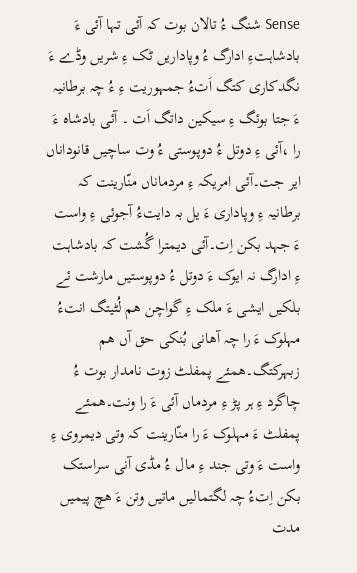Sense شنگ ءُ تالان بوت کہ آئی تہا آئی ءَ بادشاہتءِ ادارگ ءُ وپاداریں ٹک ءِ شریں وڈے ءَ نگدکاری کتگ اَتءُ جمہوریت ءِ ءُ چہ برطانیہ ءَ جتا بوئگ ءِ سیکین داتگ اَت ۔ آئی بادشاہ ءَ را ،آئی ءِ دوتل ءُ دوپوستی ءُ وت ساچیں قانوداناں ایر جت۔آئی امریکہ ءِ مردماناں منّارینت کہ برطانیہ ءِ وپاداری ءَ یل بہ دایتءُ آجوئی ءِ واست ءَ جہد بکن اِت۔آئی دیمترا گُشت کہ بادشاہت ءِ ادارگ نہ ایوک ءَ دوتل ءُ دوپوستیں مارشت ئے بلکیں ایشی ءَ ملک ءِ گواچن ھم لُٹیتگ انتءُ مہلوک ءَ را چہ آھانی بُنکی حق آں ھم زبہرکتگ۔ھمئے پمفلٹ زوت نامدار بوت ءُ چاگرد ءِ ہر پڑ ءِ مردماں آئی ءَ را ونت۔ھمئے پمفلٹ ءَ مہلوک ءَ را منّارینت کہ وتی دیمروی ءِ واست ءَ وتی جند ءِ مال ءُ مڈی آنی سراستک بکن اِتءُ چہ لگتمالیں ماتیں وتن ءَ ھچ پیمیں مدت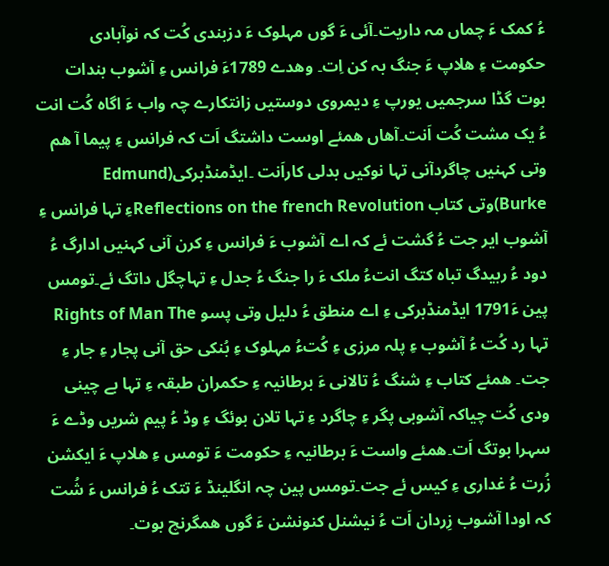ءُ کمک ءَ چماں مہ داریت۔آئی ءَ گوں مہلوک ءَ دزبندی کُت کہ نوآبادی حکومت ءِ ھلاپ ءَ جنگ بہ کن اِت۔ وھدے 1789ءَ فرانس ءِ آشوب بندات بوت گڈا سرجمیں یورپ ءِ دیمروی دوستیں زانتکارے چہ واب ءَ اگاہ کُت انت ءُ یک مشت کُت اَنت۔آھاں ھمئے اوست داشتگ اَت کہ فرانس ءِ پیما آ ھم وتی کہنیں چاگردآنی تہا نوکیں بدلی کاراَنت ۔ایڈمنڈبرکی(Edmund Burke)وتی کتاب Reflections on the french Revolutionءِ تہا فرانس ءِ آشوب ایر جت ءُ گشت ئے کہ اے آشوب ءَ فرانس ءِ کرن آنی کہنیں ادارگ ءُ دود ءُ ربیدگ تباہ کتگ انتءُ ملک ءَ را جنگ ءُ جدل ءِ تہاچگل داتگ ئے۔تومس پین ءَ1791 ایڈمنڈبرکی ءِ اے منطق ءُ دلیل وتی پسو Rights of Man The تہا رد کُت ءُ آشوب ءِ پلہ مرزی ءِ کُتءُ مہلوک ءِ بُنکی حق آنی پجار ءِ جار ءِ جت۔ ھمئے کتاب ءِ شنگ ءُ تالانی ءَ برطانیہ ءِ حکمران طبقہ ءِ تہا بے چینی ودی کُت چیاکہ آشوبی پگر ءِ چاگرد ءِ تہا تلان بوئگ ءِ وڈ ءُ پیم شریں وڈے ءَ سہرا بوتگ اَت۔ھمئے واست ءَ برطانیہ ءِ حکومت ءَ تومس ءِ ھلاپ ءَ ایکشن زُرت ءُ غداری ءِ کیس ئے جت۔تومس پین چہ انگلینڈ ءَ تتک ءُ فرانس ءَ شُت کہ اودا آشوب زِردان اَت ءُ نیشنل کنونشن ءَ گوں ھمگرنچ بوت۔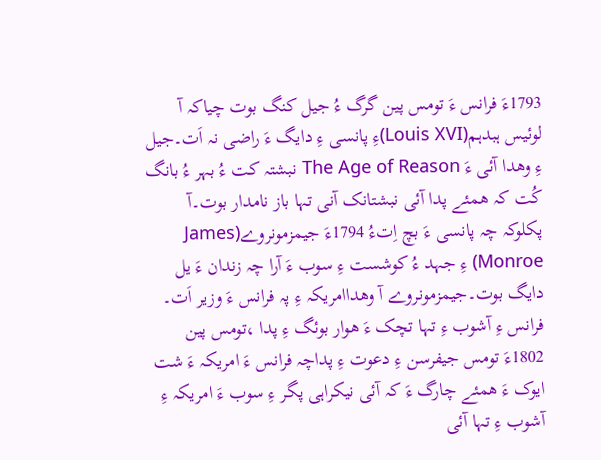1793ءَ فرانس ءَ تومس پین گرگ ءُ جیل کنگ بوت چیاکہ آ لوئیس ہبدہم(Louis XVI)ءِ پانسی ءِ دایگ ءَ راضی نہ اَت۔جیل ءِ وھدا آئی ءَ The Age of Reason نبشتہ کت ءُ بہر ءُ بانگ کُت کہ ھمئے پدا آئی نبشتانک آنی تہا باز نامدار بوت۔آ پکلوکہ چہ پانسی ءَ بچ اِتءُ 1794ءَ جیمزمونروے(James Monroe) ءِ جہد ءُ کوشست ءِ سوب ءَ آرا چہ زندان ءَ یل دایگ بوت۔جیمزمونروے آ وھداامریکہ ءِ پہ فرانس ءَ وزیر اَت۔ فرانس ءِ آشوب ءِ تہا تچک ءَ ھوار بوئگ ءِ پدا ،تومس پین 1802ءَ تومس جیفرسن ءِ دعوت ءِ پداچہ فرانس ءَ امریکہ ءَ شت ایوک ءَ ھمئے چارگ ءَ کہ آئی نیکراہی پگر ءِ سوب ءَ امریکہ ءِ آشوب ءِ تہا آئی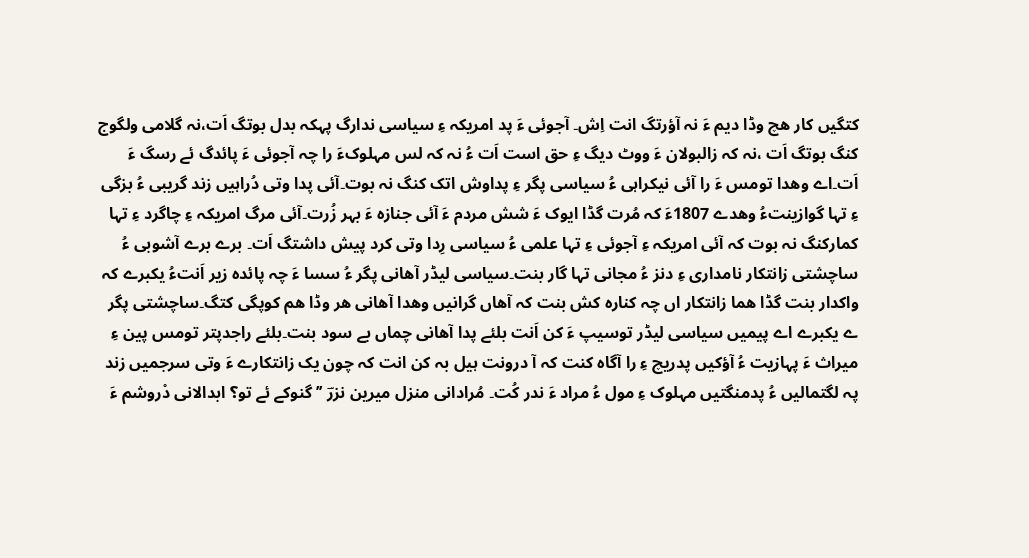کتگیں کار ھچ وڈا دیم ءَ نہ آؤرتگ انت اِش۔ آجوئی ءَ پد امریکہ ءِ سیاسی ندارگ پہکہ بدل بوتگ اَت،نہ گلامی ولگوج کنگ بوتگ اَت ،نہ کہ زالبولان ءَ ووٹ دیگ ءِ حق است اَت ءُ نہ کہ لس مہلوکءَ را چہ آجوئی ءَ پائدگ ئے رسگ ءَ اَت۔اے وھدا تومس ءَ را آئی نیکراہی ءُ سیاسی پگر ءِ پداوش اتک کنگ نہ بوت۔آئی پدا وتی دُراہیں زند گریبی ءُ بزگی ءِ تہا گوازینتءُ وھدے 1807ءَ کہ مُرت گڈا ایوک ءَ شش مردم ءَ آئی جنازہ ءَ بہر زُرت۔آئی مرگ امریکہ ءِ چاگرد ءِ تہا کمارکنگ نہ بوت کہ آئی امریکہ ءِ آجوئی ءِ تہا علمی ءُ سیاسی رِدا وتی کرد پیش داشتگ اَت۔ برے برے آشوبی ءُ ساچشتی زانتکار نامداری ءِ دنز ءُ مجانی تہا گار بنت۔سیاسی لیڈر آھانی پگر ءُ سسا ءَ چہ پائدہ زیر اَنتءُ یکبرے کہ واکدار بنت گڈا ھما زانتکار اں چہ کنارہ کش بنت کہ آھاں گرانیں وھدا آھانی ھر وڈا ھم کوپگی کتگ۔ساچشتی پگر ے یکبرے اے پیمیں سیاسی لیڈر توسیپ ءَ کن اَنت بلئے پدا آھانی چماں بے سود بنت۔بلئے راجدپتر تومس پین ءِ میراث ءَ پہازیت ءُ آؤکیں پدریچ ءِ را آگاہ کنت کہ آ درونت ہیل بہ کن انت کہ چون یک زانتکارے ءَ وتی سرجمیں زند پہ لگتمالیں ءُ پدمنگتیں مہلوک ءِ مول ءُ مراد ءَ ندر کُت۔ مُرادانی منزل میرین نزرؔ ’’ گنوکے ئے تو؟ ابدالانی دْروشم ءَ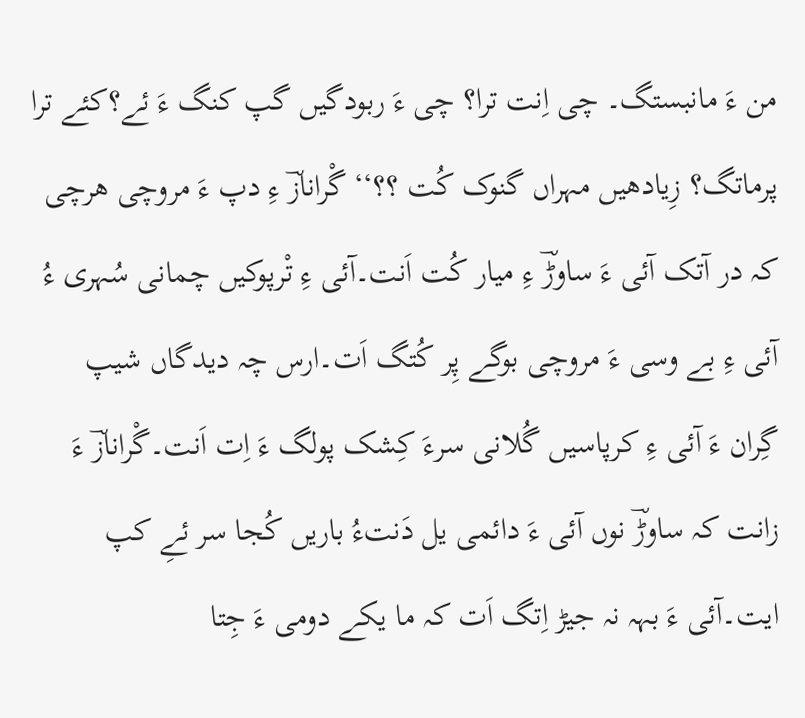من ءَ مانبستگ۔ چی اِنت ترا؟ چی ءَ ربودگیں گپ کنگ ءَ ئے؟کئے ترا پرماتگ؟ زِیادھیں مہراں گنوک کُت ؟؟‘‘ گْرانازؔ ءِ دپ ءَ مروچی ھرچی کہ در آتک آئی ءَ ساوڑؔ ءِ میار کُت اَنت۔آئی ءِ تْرپوکیں چمانی سُہری ءُ آئی ءِ بے وسی ءَ مروچی بوگے پِر کُتگ اَت۔ارس چہ دیدگاں شیپ گِران ءَ آئی ءِ کرپاسیں گُلانی سرءَ کِشک پولگ ءَ اِت اَنت۔گْرانازؔ ءَ زانت کہ ساوڑؔ نوں آئی ءَ دائمی یل دَنتءُ باریں کُجا سر ئےِ کپ ایت۔آئی ءَ بہہ نہ جیڑ اِتگ اَت کہ ما یکے دومی ءَ جِتا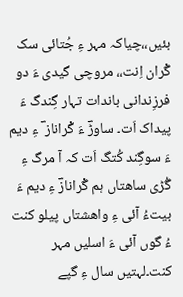بئیں،،چیاکہ مہر ءِ جُتائی سک گْران اِنت،، مروچی گیدی ءَ دو فرزِندانی باندات تہار گِندگ ءَ پیداک اَت۔ ساوڑؔ ءَ گْراناز ؔ ءِ دیم ءَ سوگِند کُتگ اَت کہ آ مرگ ءِ گُڑی ساھتاں ہم گْرانازؔ ءِ دیم ءَ بیتءُ آئی ءِ واھشتاں پیلو کنت ءُ گوں آئی ءَ اسلیں مہر کنت۔لہتیں سال ءِ گپے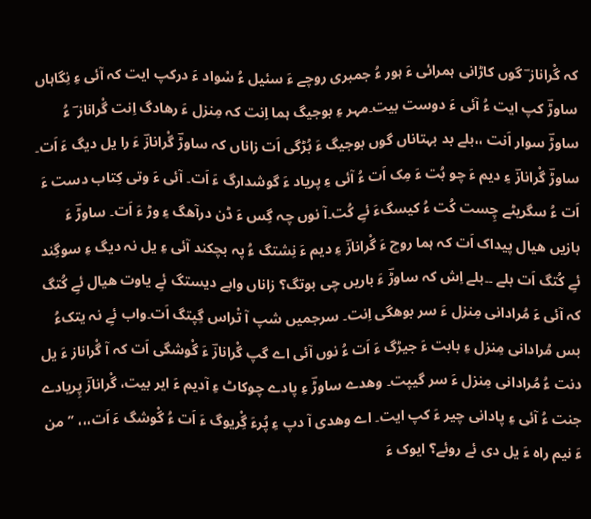کہ گْراناز ؔ گوں کاڑانی ہمرائی ءَ ہور ءُ جمبری روچے ءَ سئیل ءُ سْواد ءَ درکپ ایت کہ آئی ءِ نِگاہاں ساوڑؔ کپ ایت ءُ آئی ءَ دوست بیت۔مہر ءِ بوجیگ ہما اِنت کہ مِنزل ءَ رھادگ اِنت گْراناز ؔ ءُ ساوڑؔ سوار اَنت ،،بلے بد بہتاناں گوں بوجیگ ءَ بُڑگی اَت زاناں کہ ساوڑؔ گْرانازؔ ءَ را یل دیگ ءَ اَت۔ ساوڑؔ گْرانازؔ ءِ دیم ءَ چو بُت ءَ مِک اَت ءُ آئی ءِ پریاد ءَ گوشدارگ ءَ اَت۔ آئی ءَ وتی کِتاب دست ءَ اَت ءُ سگریٹے چِست کُت ءُ کیسگءَ ئےِ کُت۔آ نوں چہ گِس ءَ ڈن درآھگ ءِ وڑ ءَ اَت۔ ساوڑؔ ءَ بازیں ھیال پیداک اَت کہ ہما روچ ءَ گْرانازؔ ءِ دیم ءَ نِشتگ ءُ پہ بچکند آئی ءِ یل نہ دیگ ءِ سوگِند ئےِ کُتگ اَت بلے ۔۔بلے اِش کہ ساوڑؔ ءَ باریں چی بوتگ؟ زاناں وابے دیستگ ئےِ یاوت ھیال ئےِ کُتگ کہ آئی ءَ مُرادانی مِنزل ءَ سر بوھگی اِنت۔ سرجمیں شپ آ تْراس گِپتگ اَت۔واب ئےِ نہ یتکءُ بس مُرادانی مِنزل ءِ بابت ءَ جیڑگ ءَ اَت ءُ نوں آئی اے گپ گْرانازؔ ءَ گْوشگی اَت کہ آ گْراناز ءَ یل دنت ءُ مُرادانی مِنزل ءَ سر گیپت۔ وھدے ساوڑؔ ءِ پادے چوکاٹ ءِ آدیم ءَ ایر بیت، گْرانازؔ پِریادے جنت ءُ آئی ءِ پادانی چیر ءَ کپ ایت۔ اے وھدی آ دپ ءِ پُرءَ گِْریوگ ءَ اَت ءُ گْوشگ ءَ اَت،،، ’’من ءَ نیم راہ ءَ یل دی ئے روئے؟ ایوک ءَ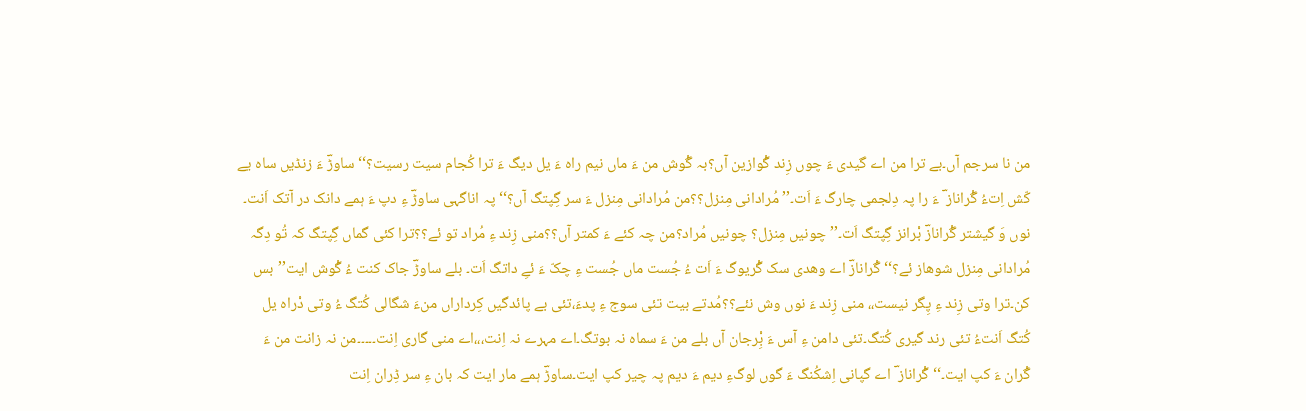من نا سرجم آں۔بے ترا من اے گیدی ءَ چوں زِند گْوازین آں؟بہ گْوش من ءَ ماں نیم راہ ءَ یل دیگ ءَ ترا کُجام سیت رسیت؟‘‘ ساوڑؔ ءَ زنڈیں ساہ یے کّش اِتءُ گْراناز ؔ ءَ را پہ دِلجمی چارگ ءَ اَت۔’’ مُرادانی مِنزل؟؟من مُرادانی مِنزل ءَ سر گِپتگ آں؟‘‘پہ اناگہی ساوڑؔ ءِ دپ ءَ ہمے دانک در آتک اَنت۔ نوں وَ گیشتر گْرانازؔ بْرانز گِپتگ اَت۔’’ چونیں مِنزل؟ چونیں مُراد؟من چہ کئے ءَ کمتر آں؟؟منی زِند ءِ مُراد تو ئے؟؟ترا کئی گماں گِپتگ کہ تُو دِگہ مُرادانی مِنزل شوھاز ئے؟‘‘ گْرانازؔ اے وھدی سک گْریوگ ءَ اَت ءُ جُست ماں جُست ءِ چکّ ءَ ئےِ داتگ اَت۔ بلے ساوڑؔ جاک کنت ءُ گْوش ایت’’بس کن۔ترا وتی زِند ءِ پِگر نیست،، منی زِند ءَ نوں وش نئے؟؟مُدتے بیت تئی سوج ءِ پدءَ،تئی بے پائدگیں کِرداراں منءَ شگالی کُتگ ءُ وتی دْراہ یل کُتگ اَنتءُ تئی رند گیری کُتگ۔تئی دامن ءِ آس ءَ بِْرجان آں بلے من ءَ سماہ نہ بوتگ۔اے مہرے نہ اِنت،،،اے منی گاری اِنت۔۔۔۔۔من نہ زانت من ءَ گْران ءَ کپ ایت۔‘‘ گْراناز ؔ اے گپانی اِشکُنگ ءَ گوں لوگءِ دیم ءَ دیم پہ چیر کپ ایت۔ساوڑؔ ہمے مار ایت کہ بان ءِ سر ڈِران اِنت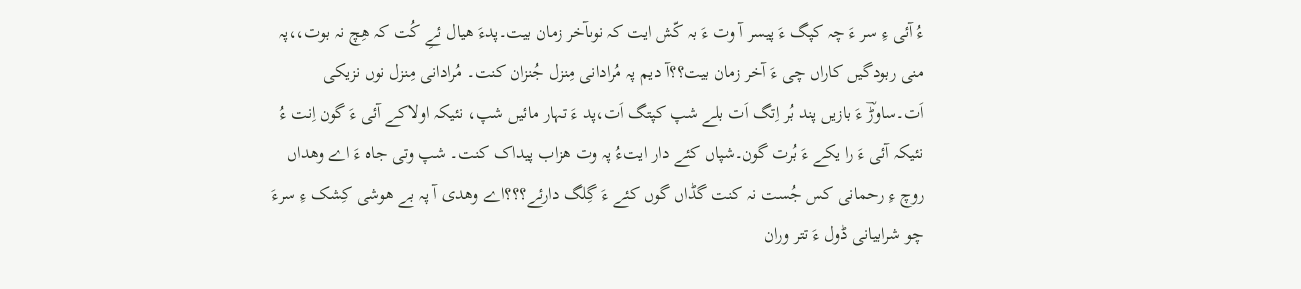ءُ آئی ءِ سر ءَ چہ کپگ ءَ پیسر آ وت ءَ بہ کّش ایت کہ نوںآخر زمان بیت۔پدءَ ھیال ئےِ کُت کہ ھِچ نہ بوت،،پہ منی ربودگیں کاراں چی ءَ آخر زمان بیت؟؟آ دیم پہ مُرادانی مِنزل جُنزان کنت۔ مُرادانی مِنزل نوں نزیکی اَت۔ساوڑؔ ءَ بازیں پند بُر اِتگ اَت بلے شپ کپتگ اَت،پد ءَ تہار مائیں شپ، نئیکہ اولاکے آئی ءَ گون اِنت ءُ نئیکہ آئی ءَ را یکے ءَ بُرت گون۔شپاں کئے دار ایتءُ پہ وت ھزاب پیداک کنت۔ شپ وتی جاہ ءَ اے وھداں روچ ءِ رحمانی کس جُست نہ کنت گڈاں گوں کئے ءَ گِلگ دارئے؟؟؟اے وھدی آ پہ بے ھوشی کِشک ءِ سرءَ چو شرابیانی ڈول ءَ تتر وران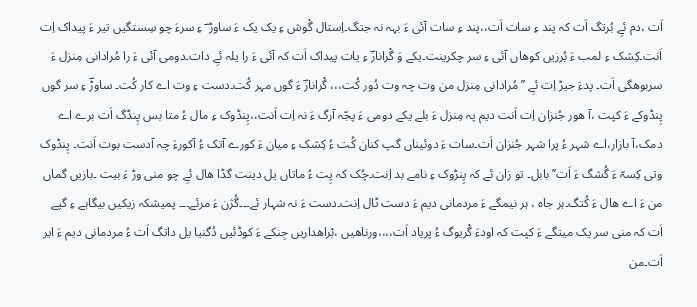اَت ،دم ئےِ بُرتگ اَت کہ پند ءِ سات اَت،،پند ءِ سات آئی ءَ بہہ نہ جتگ۔اِستال گْوش ءِ یک یک ءَ ساوڑ ؔ ءِ سرءَ چو سِستگیں تیر ءَ پیداک اِت اَنت۔کِشک ءِ لمب ءَ بُرزیں کوھاں آئی ءِ سر چکرینت۔یکے وَ گْرانازؔ ءِ یات پیداک اَت کہ آئی ءَ را یلہ ئےِ دات۔دومی آئی ءَ را مُرادانی مِنزل ءَ سربوھگی اَت۔ پدءَ جیڑ اِت ئےِ ’’مُرادانی مِنزل من وت چہ وت دُور کُت،،، گْرانازؔ ءَ گوں مہر کُت۔دست ءِ وت اے کار کُت۔ ساوڑؔ ءِ سر گوں پِنڈوکے ءَ کپت ،آ ھور جُنزان اِت اَنت دیم پہ مِنزل ءَ بلے یکے دومی ءَ پجّہ آرگ ءَ نہ اِت اَنت،،پِنڈوک ءِ مال ءُ متا بس پِنڈگ اَت برے اے دمک،آ بازار،اے شہر ءُ پرا شہر جُنزان اَت۔سات ءَ دوئیناں گپ کنان کُت ءُ کِشک ءِ میان ءَ کورے آتک ءُ آکورءَ چہ آدست بوت اَنت۔ پِنڈوک وتی کِسہّ ءَ گُشگ ءَ اَت’’بابل۔ تو زان ئے کہ پِنڑوک ءِ نامے بد اِنت۔چُک کہ پِت ءُ ماتاں یل دینت گڈا ھال ئےِ چو منی وڑ ءَ بیت ۔بازیں گماں من ءَ اے ھال ءَ کُتگ۔ہر جاہ ، ہر نیمگے ءَ مردمانی دیم ءَ دست ٹال اِنت۔دست ءَ نہ شہار ئے۔۔۔گُژن ءَ مرئے۔۔۔ پمیشکہ زیکیں بیگاہے ءِ گپے اَت کہ منی سر یک میتگے ءَ کپت کہ اودءَ گْریوگ ءُ پریاد اَت،،،،ورناھیں ،بْراھداریں جِنکے ءَ کوڈئیں دُگنیا یل داتگ اَت ءُ مردمانی دیم ءَ ایر اَت۔من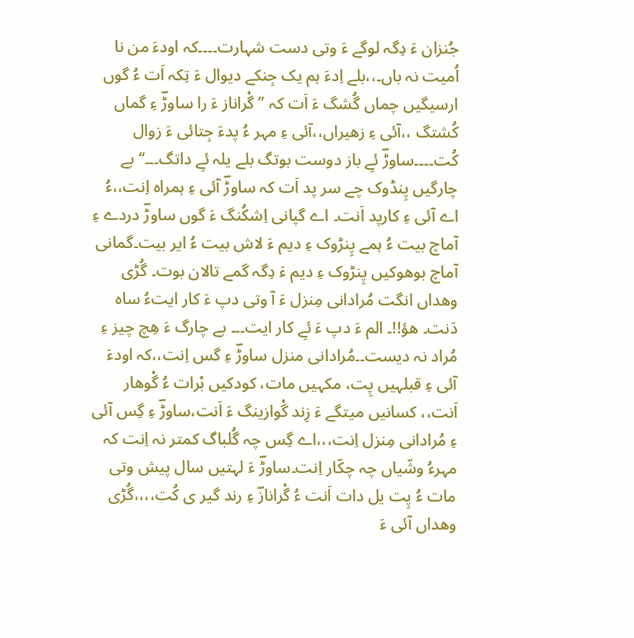جُنزان ءَ دِگہ لوگے ءَ وتی دست شہارت۔۔۔۔کہ اودءَ من نا اُمیت نہ باں۔،،بلے اِدءَ ہم یک جِنکے دیوال ءَ تِکہ اَت ءُ گوں ارسیگیں چماں گُشگ ءَ اَت کہ ’’ گْراناز ءَ را ساوڑؔ ءِ گماں کُشتگ ،،آئی ءِ زھیراں،،آئی ءِ مہر ءُ پدءَ جِتائی ءَ زوال کُت۔۔۔۔ساوڑؔ ئےِ باز دوست بوتگ بلے یلہ ئےِ داتگ۔۔۔‘‘ بے چارگیں پِنڈوک چے سر پد اَت کہ ساوڑؔ آئی ءِ ہمراہ اِنت،،ءُ اے آئی ءِ کارپد اَنت۔ اے گپانی اِشکُنگ ءَ گوں ساوڑؔ دردے ءِ آماچ بیت ءُ ہمے پِنڑوک ءِ دیم ءَ لاش بیت ءُ ایر بیت۔گمانی آماچ بوھوکیں پِنڑوک ءِ دیم ءَ دِگہ گمے تالان بوت۔ گُڑی وھداں انگت مُرادانی مِنزل ءَ آ وتی دپ ءَ کار ایتءُ ساہ دَنت۔ ھؤ!!۔ الم ءَ دپ ءَ ئےِ کار ایت۔۔۔ بے چارگ ءَ ھِچ چیز ءِ مُراد نہ دیست۔۔مُرادانی منزل ساوڑؔ ءِ گس اِنت،،کہ اودءَ آئی ءِ قبلہیں پِت، مکہیں مات، کودکیں بْرات ءُ گْوھار اَنت،، کسانیں میتگے ءَ زِند گْوازینگ ءَ اَنت،ساوڑؔ ءِ گِس آئی ءِ مُرادانی مِنزل اِنت،،،اے گِس چہ گُلباگ کمتر نہ اِنت کہ مہرءُ وشّیاں چہ چکّار اِنت۔ساوڑؔ ءَ لہتیں سال پیش وتی مات ءُ پِت یل دات اَنت ءُ گْرانازؔ ءِ رند گیر ی کُت،،،،گُڑی وھداں آئی ءَ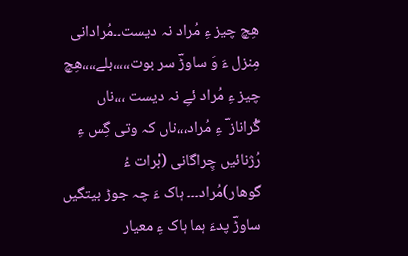ھِچ چیز ءِ مُراد نہ دیست۔۔مُرادانی مِنزل ءَ وَ ساوڑؔ سر بوت،،،،،بلے،،،،ھِچ چیز ءِ مُراد ئےِ نہ دیست ،،،ناں گْراناز ؔ ءِ مُراد،،،ناں کہ وتی گِس ءِ رُژنائیں چِراگانی (بْرات ءُ گوھار)مُراد۔۔۔ ہاک ءَ چہ جوڑ بیتگیں ساوڑؔ پدءَ ہما ہاک ءِ معیار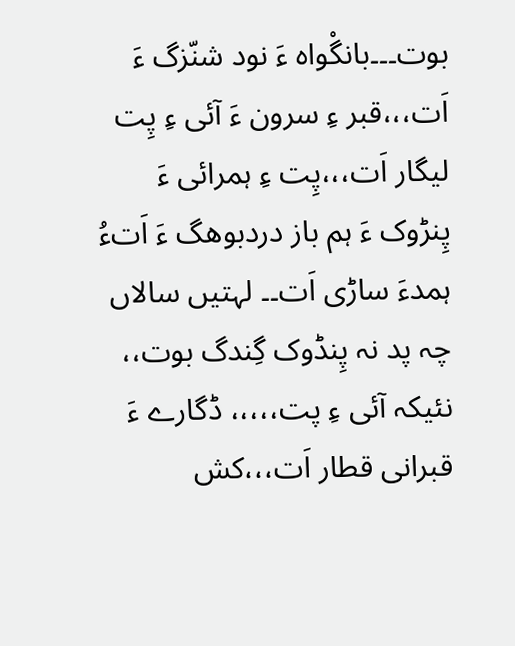بوت۔۔۔بانگْواہ ءَ نود شنّزگ ءَ اَت،،،قبر ءِ سرون ءَ آئی ءِ پِت لیگار اَت،،،پِت ءِ ہمرائی ءَ پِنڑوک ءَ ہم باز دردبوھگ ءَ اَتءُ ہمدءَ ساڑی اَت۔۔ لہتیں سالاں چہ پد نہ پِنڈوک گِندگ بوت،، نئیکہ آئی ءِ پت،،،،، ڈگارے ءَ قبرانی قطار اَت،،،کش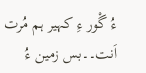ءُ گْور ءِ کہیر ہم مُرت اَنت۔۔بس زمین ءُ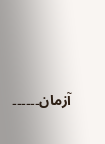آزمان۔۔۔۔۔۔